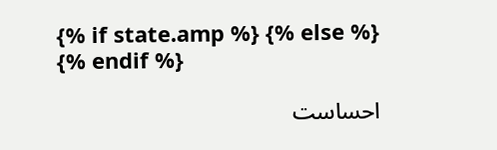{% if state.amp %} {% else %} {% endif %}

احساست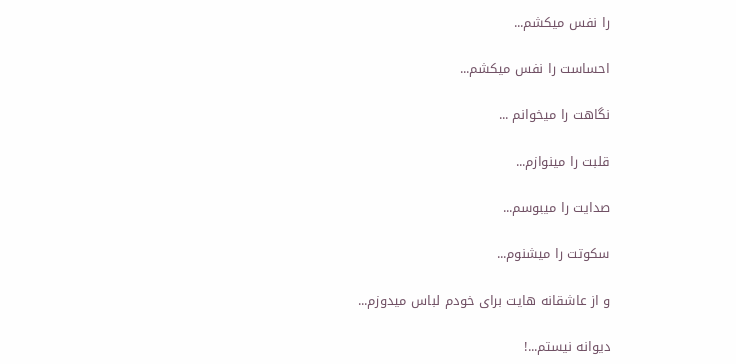را نفس میکشم...

احساست را نفس میکشم...

نگاهت را میخوانم ...

قلبت را مینوازم...

صدایت را میبوسم...

سکوتت را میشنوم...

و از عاشقانه هایت برای خودم لباس میدوزم...

دیوانه نیستم...!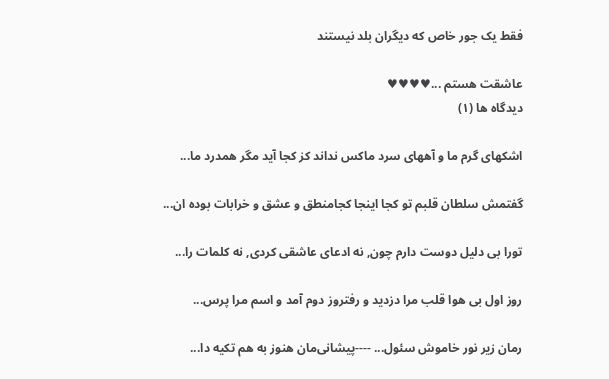فقط یک جور خاص که دیگران بلد نیستند

عاشقت هستم ...♥♥♥♥
دیدگاه ها (۱)

اشکهای گرم ما و آههای سرد ماکس نداند کز کجا آید مگر همدرد ما...

گفتمش سلطان قلبم تو کجا اینجا کجامنطق و عشق و خرابات بوده ان...

تورا بی دلیل دوست دارم چون, نه ادعای عاشقی کردی, نه کلمات را...

روز اول بی‌ هوا قلب مرا دزدید و رفتروز دوم آمد و اسم مرا پرس...

رمان زیر نور خاموش سئول... ----پیشانی‌مان هنوز به هم تکیه دا...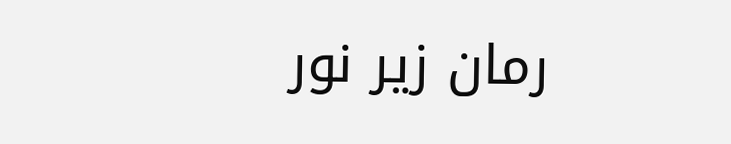رمان زیر نور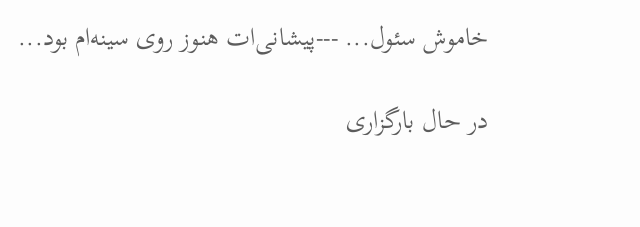خاموش سئول... ---پیشانی‌ات هنوز روی سینه‌ام بود...

در حال بارگزاری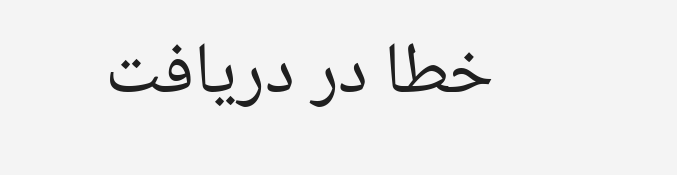خطا در دریافت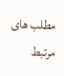مطلب های مرتبط